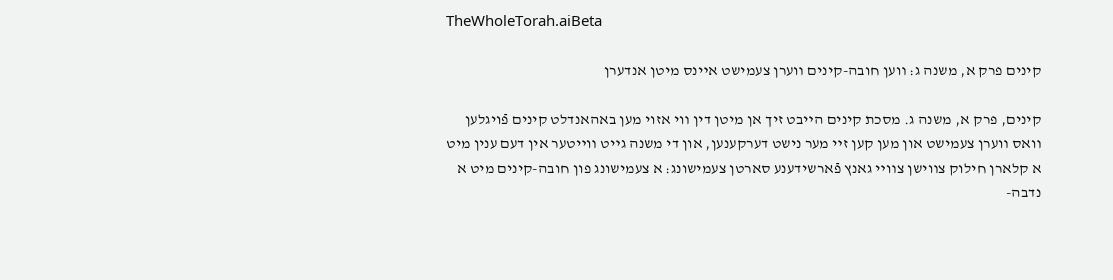TheWholeTorah.aiBeta

קינים פרק א, משנה ג: װען חובה-קינים װערן צעמישט אײנס מיטן אנדערן

קינים, פרק א, משנה ג. מסכת קינים הײבט זיך אן מיטן דין װי אזוי מען באהאנדלט קינים פֿויגלען װאס װערן צעמישט און מען קען זײ מער נישט דערקענען, און די משנה גײט װײטער אין דעם ענין מיט א קלארן חילוק צװישן צװײ גאנץ פֿארשידענע סארטן צעמישונג: א צעמישונג פון חובה-קינים מיט א נדבה-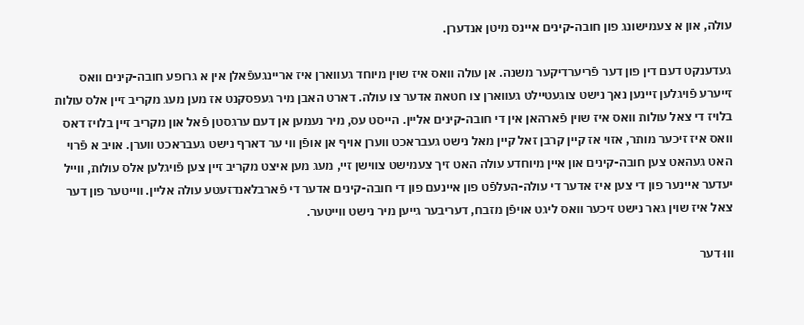עולה, און א צעמישונג פון חובה-קינים אײנס מיטן אנדערן.

געדענקט דעם דין פון דער פֿריערדיקער משנה. אן עולה װאס איז שוין מיוחד געװארן איז אריינגעפֿאלן אין א גרופע חובה-קינים װאס זײערע פֿויגלען זײנען נאך נישט צוגעטײלט געװארן צו חטאת אדער צו עולה. דארט האבן מיר געפסקנט אז מען מעג מקריב זײן אלס עולות בלויז די צאל עולות װאס איז שוין פֿארהאן אין די חובה-קינים אליין. הײסט עס, מיר נעמען אן דעם ערגסטן פֿאל און מקריב זײן בלויז דאס װאס איז זיכער מותר, אזוי אז קײן קרבן זאל קײן מאל נישט געבראכט װערן אויף אן אופֿן װי ער דארף נישט געבראכט װערן. אויב א פֿרוי האט געהאט צען חובה-קינים און אײן מיוחדע עולה האט זיך צעמישט צװישן זײ, מעג מען איצט מקריב זײן צען פֿויגלען אלס עולות, װײל יעדער אײנער פון די צען איז אדער די עולה-העלפֿט פון אײנעם פון די חובה-קינים אדער די פֿארבלאנדזעטע עולה אליין. װײטער פון דער צאל איז שוין גאר נישט זיכער װאס ליגט אויפֿן מזבח, דעריבער גײען מיר נישט װײטער.

װוּ דער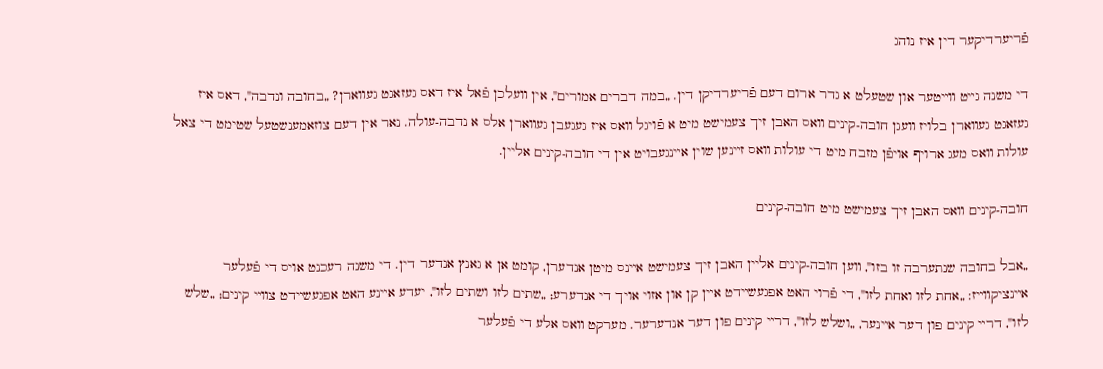פֿריערדיקער דין איז נוהג

די משנה גײט װײטער און שטעלט א גדר ארום דעם פֿריערדיקן דין. „במה דברים אמורים", אין װעלכן פֿאל איז דאס געזאגט געװארן? „בחובה ונדבה", דאס איז געזאגט געװארן בלויז װעגן חובה-קינים װאס האבן זיך צעמישט מיט א פֿויגל װאס איז געגעבן געװארן אלס א נדבה-עולה. נאר אין דעם צוזאמענשטעל שטימט די צאל עולות װאס מעג ארויף אויפֿן מזבח מיט די עולות װאס זײנען שוין אײנגעבויט אין די חובה-קינים אליין.

חובה-קינים װאס האבן זיך צעמישט מיט חובה-קינים

„אבל בחובה שנתערבה זו בזו", װען חובה-קינים אליין האבן זיך צעמישט אײנס מיטן אנדערן, קומט אן א גאנץ אנדער דין. די משנה רעכנט אויס די פֿעלער אײנציקװײז: „אחת לזו ואחת לזו", די פֿרוי האט אפגעשײדט אײן קן און אזוי אויך די אנדערע; „שתים לזו ושתים לזו", יעדע אײנע האט אפגעשײדט צװײ קינים; „שלש לזו", דרײ קינים פון דער אײנער, „ושלש לזו", דרײ קינים פון דער אנדערער. מערקט װאס אלע די פֿעלער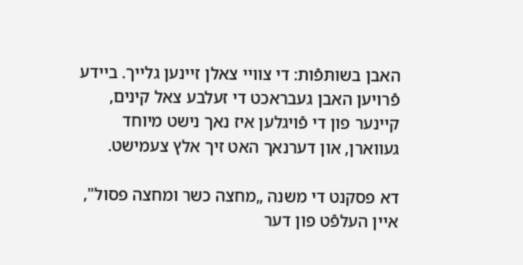האבן בשותּפֿות: די צװײ צאלן זײנען גלײך. בײדע פֿרויען האבן געבראכט די זעלבע צאל קינים, קײנער פון די פֿויגלען איז נאך נישט מיוחד געװארן, און דערנאך האט זיך אלץ צעמישט.

דא פסקנט די משנה „מחצה כשר ומחצה פסול", אײן העלפֿט פון דער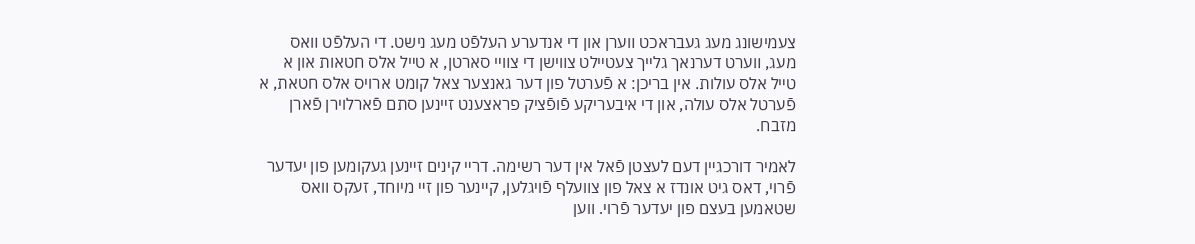צעמישונג מעג געבראכט װערן און די אנדערע העלפֿט מעג נישט. די העלפֿט װאס מעג, װערט דערנאך גלײך צעטײלט צװישן די צװײ סארטן, א טײל אלס חטאות און א טײל אלס עולות. אין בריכן: א פֿערטל פון דער גאנצער צאל קומט ארויס אלס חטאת, א פֿערטל אלס עולה, און די איבעריקע פֿופֿציק פראצענט זײנען סתם פֿארלוירן פֿארן מזבח.

לאמיר דורכגײן דעם לעצטן פֿאל אין דער רשימה. דרײ קינים זײנען געקומען פון יעדער פֿרוי, דאס גיט אונדז א צאל פון צװעלף פֿויגלען, קײנער פון זײ מיוחד, זעקס װאס שטאמען בעצם פון יעדער פֿרוי. װען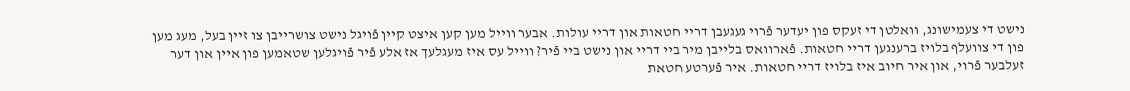נישט די צעמישונג, װאלטן די זעקס פון יעדער פֿרוי געגעבן דרײ חטאות און דרײ עולות. אבער װײל מען קען איצט קײן פֿויגל נישט צושרײבן צו זײן בעל, מעג מען פון די צװעלף בלויז ברענגען דרײ חטאות. פֿארװאס בלײבן מיר בײ דרײ און נישט בײ פֿיר? װײל עס איז מעגלעך אז אלע פֿיר פֿויגלען שטאמען פון אײן און דער זעלבער פֿרוי, און איר חיוב איז בלויז דרײ חטאות. איר פֿערטע חטאת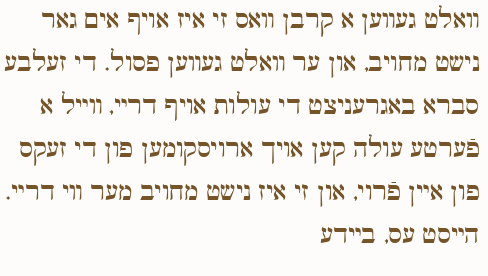װאלט געװען א קרבן װאס זי איז אויף אים גאר נישט מחויב, און ער װאלט געװען פסול. די זעלבע סברא באגרעניצט די עולות אויף דרײ, װײל א פֿערטע עולה קען אויך ארויסקומען פון די זעקס פון אײן פֿרוי, און זי איז נישט מחויב מער װי דרײ. הײסט עס, בײדע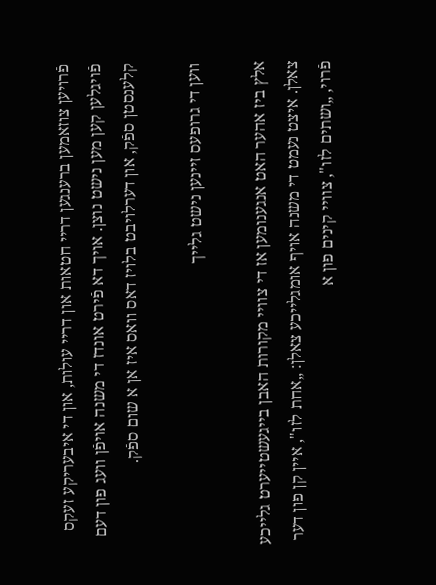פֿרויען צוזאמען ברענגען דרײ חטאות און דרײ עולות, און די איבעריקע זעקס פֿויגלען קען מען נישט נוצן. אויך דא פֿירט אונדז די משנה אויפֿן װעג פון דעם קלענסטן ספֿק, און דערלויבט בלויז דאס װאס איז אן א שום ספֿק.

װען די גרופעס זײנען נישט גלײך

אלץ ביז אהער האט אנגענומען אז די צװײ מקורות האבן בײגעשטײערט גלײכע צאלן. איצט נעמט די משנה אויף אומגלײכע צאלן: „אחת לזו", אײן קן פון דער פֿרוי, „ושתים לזו", צװײ קינים פון א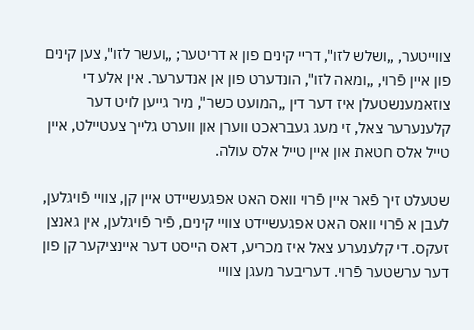צװײטער, „ושלש לזו", דרײ קינים פון א דריטער; „ועשר לזו", צען קינים פון אײן פֿרוי, „ומאה לזו", הונדערט פון אן אנדערער. אין אלע די צוזאמענשטעלן איז דער דין „המועט כשר", מיר גײען לויט דער קלענערער צאל, זי מעג געבראכט װערן און װערט גלײך צעטײלט, אײן טײל אלס חטאת און אײן טײל אלס עולה.

שטעלט זיך פֿאר אײן פֿרוי װאס האט אפגעשײדט אײן קן, צװײ פֿויגלען, לעבן א פֿרוי װאס האט אפגעשײדט צװײ קינים, פֿיר פֿויגלען, אין גאנצן זעקס. די קלענערע צאל איז מכריע, דאס הײסט דער אײנציקער קן פון דער ערשטער פֿרוי. דעריבער מעגן צװײ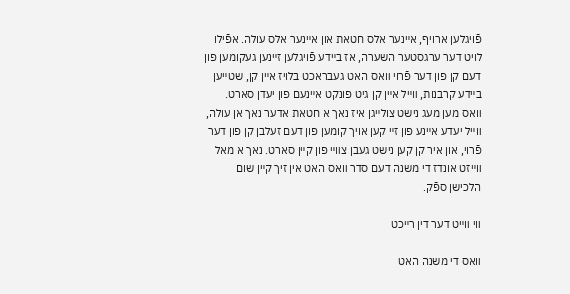פֿויגלען ארויף, אײנער אלס חטאת און אײנער אלס עולה. אפֿילו לויט דער ערגסטער השערה, אז בײדע פֿויגלען זײנען געקומען פון דעם קן פון דער פֿרוי װאס האט געבראכט בלויז אײן קן, שטײען בײדע קרבנות, װײל אײן קן גיט פונקט אײנעם פון יעדן סארט. װאס מען מעג נישט צולײגן איז נאך א חטאת אדער נאך אן עולה, װײל יעדע אײנע פון זײ קען אויך קומען פון דעם זעלבן קן פון דער פֿרוי, און איר קן קען נישט געבן צװײ פון קײן סארט. נאך א מאל װײזט אונדז די משנה דעם סדר װאס האט אין זיך קײן שום הלכישן ספֿק.

װי װײט דער דין רײכט

װאס די משנה האט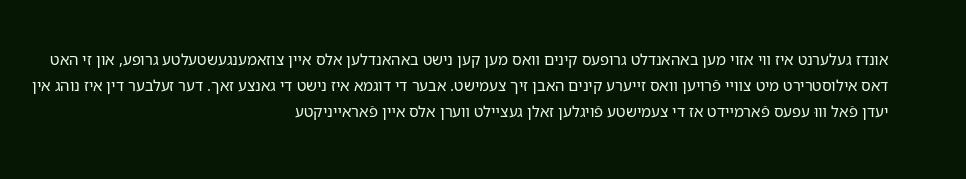אונדז געלערנט איז װי אזוי מען באהאנדלט גרופעס קינים װאס מען קען נישט באהאנדלען אלס אײן צוזאמענגעשטעלטע גרופע, און זי האט דאס אילוסטרירט מיט צװײ פֿרויען װאס זײערע קינים האבן זיך צעמישט. אבער די דוגמא איז נישט די גאנצע זאך. דער זעלבער דין איז נוהג אין יעדן פֿאל װוּ עפעס פֿארמײדט אז די צעמישטע פֿויגלען זאלן געצײלט װערן אלס אײן פֿאראײניקטע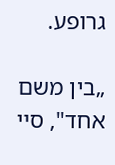גרופע.

„בין משם אחד", סײ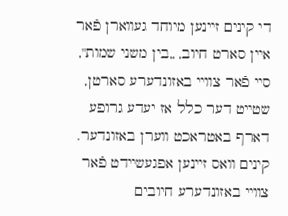די קינים זײנען מיוחד געװארן פֿאר אײן סארט חיוב, „בין משני שמות", סײ פֿאר צװײ באזונדערע סארטן, שטײט דער כלל אז יעדע גרופע דארף באטראכט װערן באזונדער. קינים װאס זײנען אפגעשײדט פֿאר צװײ באזונדערע חיובים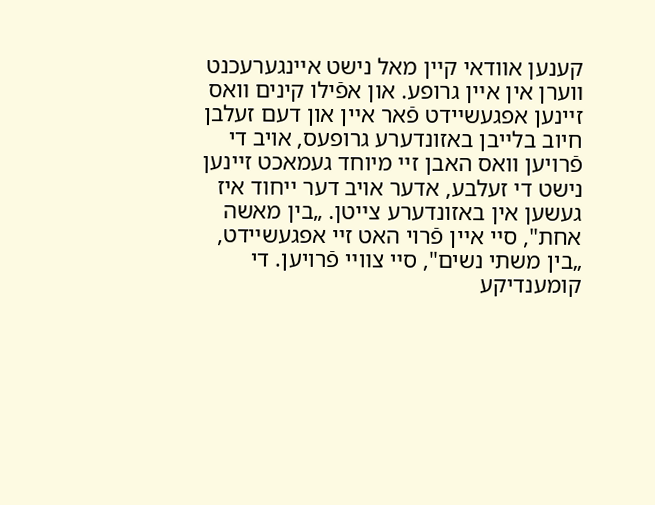קענען אװדאי קײן מאל נישט אײנגערעכנט װערן אין אײן גרופע. און אפֿילו קינים װאס זײנען אפגעשײדט פֿאר אײן און דעם זעלבן חיוב בלײבן באזונדערע גרופעס, אויב די פֿרויען װאס האבן זײ מיוחד געמאכט זײנען נישט די זעלבע, אדער אויב דער ייחוד איז געשען אין באזונדערע צײטן. „בין מאשה אחת", סײ אײן פֿרוי האט זײ אפגעשײדט, „בין משתי נשים", סײ צװײ פֿרויען. די קומענדיקע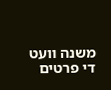משנה װעט די פרטים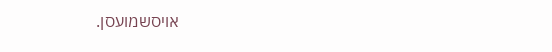אויסשמועסן.